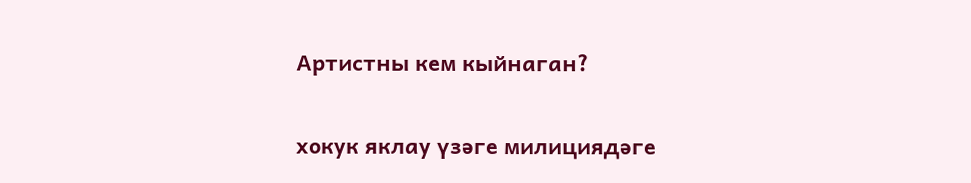Артистны кем кыйнаган?

хокук яклау үзәге милициядәге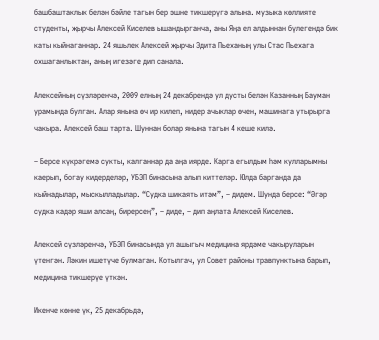башбаштаклык белән бәйле тагын бер эшне тикшерүгә алына. музыка көллияте студенты, җырчы Алексей Киселев ышандырганча, аны Яңа ел алдыннан бүлегендә бик каты кыйнаганнар. 24 яшьлек Алексей җырчы Эдита Пьеханың улы Стас Пьехага охшаганлыктан, аның игезәге дип санала.

Алексейның сүзләренчә, 2009 елның 24 декабрендә ул дусты белән Казанның Бауман урамында булган. Алар янына өч ир килеп, нидер ачыклар өчен, машинага утырырга чакыра. Алексей баш тарта. Шуннан болар янына тагын 4 кеше килә.

– Берсе күкрәгемә сукты, калганнар да аңа иярде. Карга егылдым һәм кулларымны каерып, богау кидерделәр, УБЭП бинасына алып киттеләр. Юлда барганда да кыйнадылар, мыскылладылар. “Судка шикаять итәм”, – дидем. Шунда берсе: “Әгәр судка кадәр яши алсаң, бирерсең”, – диде, – дип аңлата Алексей Киселев.

Алексей сүзләренчә, УБЭП бинасында ул ашыгыч медицина ярдәме чакыруларын үтенгән. Ләкин ишетүче булмаган. Котылгач, ул Совет районы травпунктына барып, медицина тикшерүе үткән.

Икенче көнне үк, 25 декабрьдә,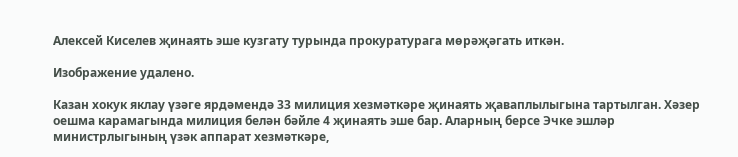Алексей Киселев җинаять эше кузгату турында прокуратурага мөрәҗәгать иткән.

Изображение удалено.

Казан хокук яклау үзәге ярдәмендә 33 милиция хезмәткәре җинаять җаваплылыгына тартылган. Хәзер оешма карамагында милиция белән бәйле 4 җинаять эше бар. Аларның берсе Эчке эшләр министрлыгының үзәк аппарат хезмәткәре,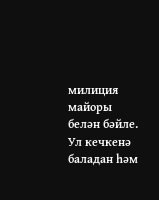милиция майоры белән бәйле. Ул кечкенә баладан һәм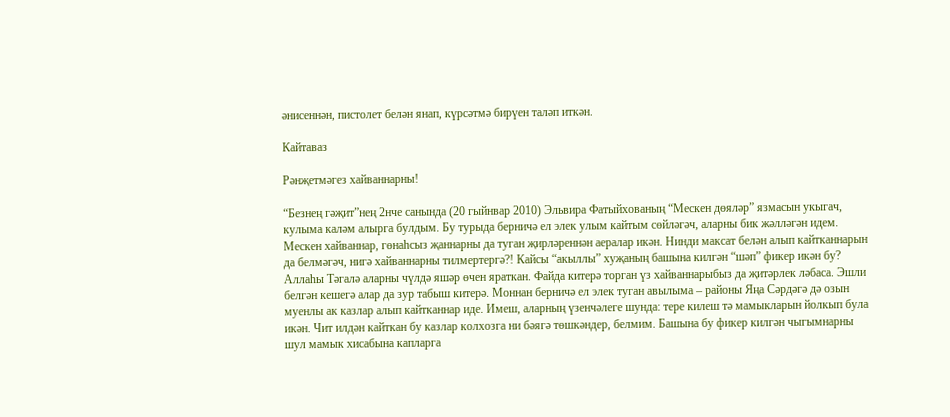әнисеннән, пистолет белән янап, күрсәтмә бирүен таләп иткән.

Кайтаваз

Рәнҗетмәгез хайваннарны!

“Безнең гәҗит”нең 2нче санында (20 гыйнвар 2010) Эльвира Фатыйхованың “Мескен дөяләр” язмасын укыгач, кулыма каләм алырга булдым. Бу турыда берничә ел элек улым кайтым сөйләгәч, аларны бик жәлләгән идем. Мескен хайваннар, гөнаһсыз җаннарны да туган җирләреннән аералар икән. Нинди максат белән алып кайтканнарын да белмәгәч, нигә хайваннарны тилмертергә?! Кайсы “акыллы” хуҗаның башына килгән “шәп” фикер икән бу? Аллаһы Тәгалә аларны чүлдә яшәр өчен яраткан. Файда китерә торган үз хайваннарыбыз да җитәрлек ләбаса. Эшли белгән кешегә алар да зур табыш китерә. Моннан берничә ел элек туган авылыма – районы Яңа Сәрдәгә дә озын муенлы ак казлар алып кайтканнар иде. Имеш, аларның үзенчәлеге шунда: тере килеш тә мамыкларын йолкып була икән. Чит илдән кайткан бу казлар колхозга ни бәягә төшкәндер, белмим. Башына бу фикер килгән чыгымнарны шул мамык хисабына капларга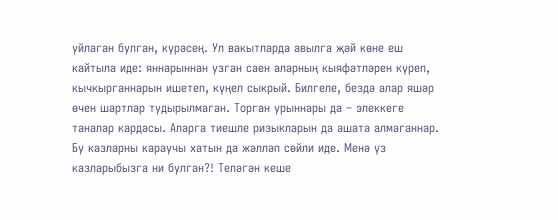уйлаган булган, күрәсең. Ул вакытларда авылга җәй көне еш кайтыла иде: яннарыннан узган саен аларның кыяфәтләрен күреп, кычкырганнарын ишетеп, күңел сыкрый. Билгеле, бездә алар яшәр өчен шартлар тудырылмаган. Торган урыннары да – элеккеге таналар кардасы. Аларга тиешле ризыкларын да ашата алмаганнар. Бу казларны караучы хатын да жәлләп сөйли иде. Менә үз казларыбызга ни булган?! Теләгән кеше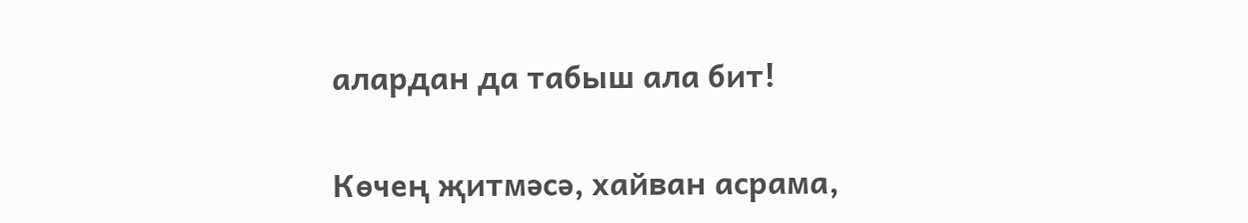алардан да табыш ала бит!

Көчең җитмәсә, хайван асрама,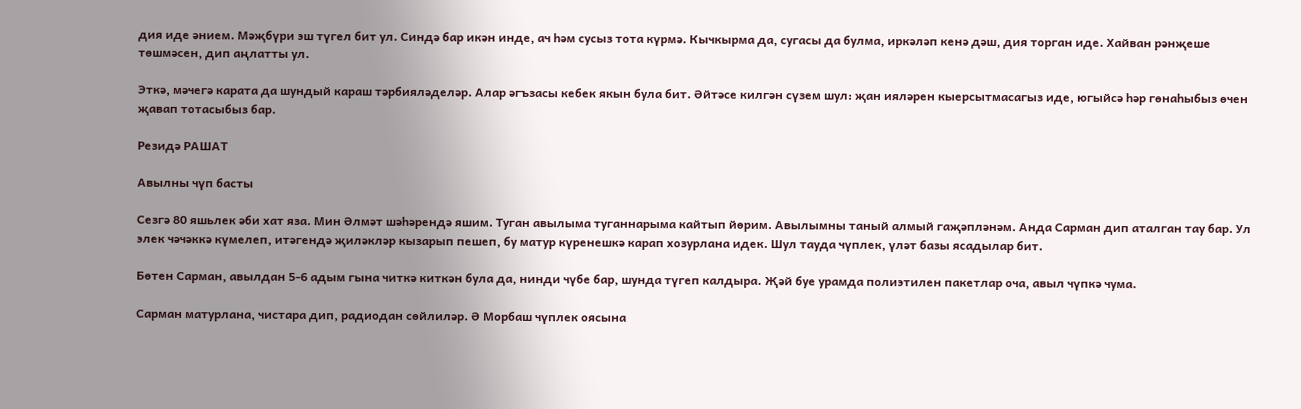дия иде әнием. Мәҗбүри эш түгел бит ул. Синдә бар икән инде, ач һәм сусыз тота күрмә. Кычкырма да, сугасы да булма, иркәләп кенә дәш, дия торган иде. Хайван рәнҗеше төшмәсен, дип аңлатты ул.

Эткә, мәчегә карата да шундый караш тәрбияләделәр. Алар әгъзасы кебек якын була бит. Әйтәсе килгән сүзем шул: җан ияләрен кыерсытмасагыз иде, югыйсә һәр гөнаһыбыз өчен җавап тотасыбыз бар.

Резидә РАШАТ

Авылны чүп басты

Сезгә 80 яшьлек әби хат яза. Мин Әлмәт шәһәрендә яшим. Туган авылыма туганнарыма кайтып йөрим. Авылымны таный алмый гаҗәпләнәм. Анда Сарман дип аталган тау бар. Ул элек чәчәккә күмелеп, итәгендә җиләкләр кызарып пешеп, бу матур күренешкә карап хозурлана идек. Шул тауда чүплек, үләт базы ясадылар бит.

Бөтен Сарман, авылдан 5-6 адым гына читкә киткән була да, нинди чүбе бар, шунда түгеп калдыра. Җәй буе урамда полиэтилен пакетлар оча, авыл чүпкә чума.

Сарман матурлана, чистара дип, радиодан сөйлиләр. Ә Морбаш чүплек оясына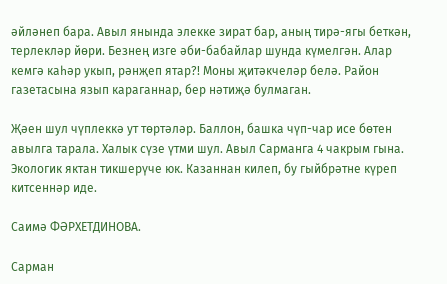әйләнеп бара. Авыл янында элекке зират бар, аның тирә-ягы беткән, терлекләр йөри. Безнең изге әби-бабайлар шунда күмелгән. Алар кемгә каһәр укып, рәнҗеп ятар?! Моны җитәкчеләр белә. Район газетасына язып караганнар, бер нәтиҗә булмаган.

Җәен шул чүплеккә ут төртәләр. Баллон, башка чүп-чар исе бөтен авылга тарала. Халык сүзе үтми шул. Авыл Сарманга 4 чакрым гына. Экологик яктан тикшерүче юк. Казаннан килеп, бу гыйбрәтне күреп китсеннәр иде.

Саимә ФӘРХЕТДИНОВА.

Сарман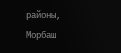районы, Морбаш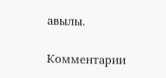авылы.

Комментарии